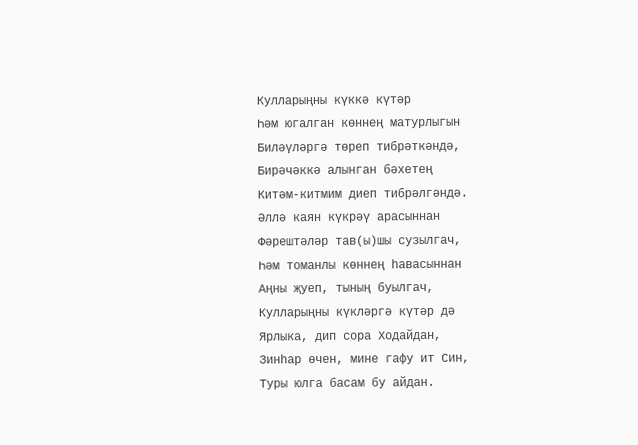Кулларыңны күккә күтәр
Һәм югалган көннең матурлыгын
Биләүләргә төреп тибрәткәндә,
Бирәчәккә алынган бәхетең
Китәм-китмим диеп тибрәлгәндә.
Әллә каян күкрәү арасыннан
Фәрештәләр тав(ы)шы сузылгач,
Һәм томанлы көннең һавасыннан
Аңны җуеп, тының буылгач,
Кулларыңны күкләргә күтәр дә
Ярлыка, дип сора Ходайдан,
Зинһар өчен, мине гафу ит Син,
Туры юлга басам бу айдан.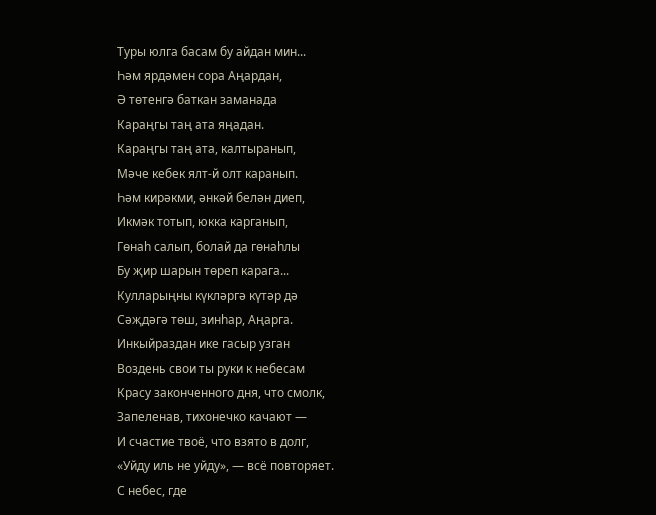Туры юлга басам бу айдан мин...
Һәм ярдәмен сора Аңардан,
Ә төтенгә баткан заманада
Караңгы таң ата яңадан.
Караңгы таң ата, калтыранып,
Мәче кебек ялт-й олт каранып.
Һәм кирәкми, әнкәй белән диеп,
Икмәк тотып, юкка карганып,
Гөнаһ салып, болай да гөнаһлы
Бу җир шарын төреп карага...
Кулларыңны күкләргә күтәр дә
Сәҗдәгә төш, зинһар, Аңарга.
Инкыйраздан ике гасыр узган
Воздень свои ты руки к небесам
Красу законченного дня, что смолк,
Запеленав, тихонечко качают —
И счастие твоё, что взято в долг,
«Уйду иль не уйду», — всё повторяет.
С небес, где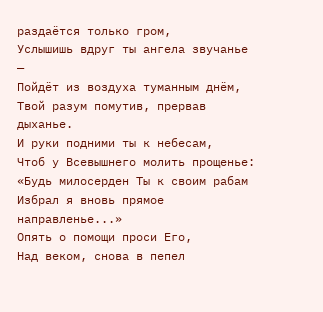раздаётся только гром,
Услышишь вдруг ты ангела звучанье —
Пойдёт из воздуха туманным днём,
Твой разум помутив, прервав дыханье.
И руки подними ты к небесам,
Чтоб у Всевышнего молить прощенье:
«Будь милосерден Ты к своим рабам
Избрал я вновь прямое направленье...»
Опять о помощи проси Его,
Над веком, снова в пепел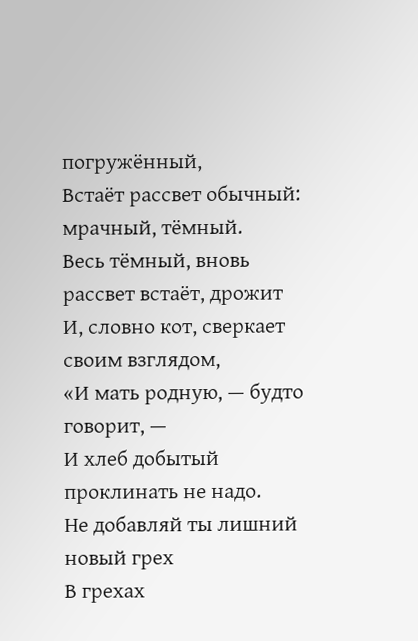погружённый,
Встаёт рассвет обычный: мрачный, тёмный.
Весь тёмный, вновь рассвет встаёт, дрожит
И, словно кот, сверкает своим взглядом,
«И мать родную, — будто говорит, —
И хлеб добытый проклинать не надо.
Не добавляй ты лишний новый грех
В грехах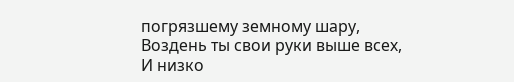погрязшему земному шару,
Воздень ты свои руки выше всех,
И низко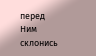перед Ним склонись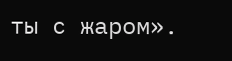ты с жаром».